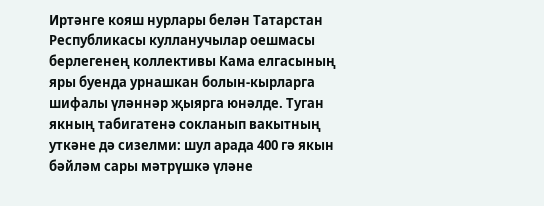Иртәнге кояш нурлары белән Татарстан Республикасы кулланучылар оешмасы берлегенең коллективы Кама елгасының яры буенда урнашкан болын-кырларга шифалы үләннәр җыярга юнәлде. Туган якның табигатенә сокланып вакытның уткәне дә сизелми: шул арада 400 гә якын бәйләм сары мәтрүшкә үләне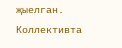җыелган. Коллективта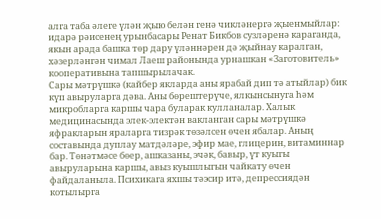алга таба әлеге үлән җыю белән генә чикләнергә җыенмыйлар: идарә рәисенең урынбасары Ренат Бикбов сузләренә караганда, якын арада башка төр дару үләннәрен дә җыйнау каралган, хәзерләнгән чимал Лаеш районында урнашкан «Заготовитель» кооперативына тапшырылачак.
Сары мәтрүшкә (кайбер якларда аны ярабай дип тә атыйлар) бик күп авыруларга дәва. Аны бөрештерүче, ялкынсынуга һәм микробларга каршы чара буларак кулланалар. Халык медицинасында элек-электән вакланган сары мәтрүшкә яфракларын яраларга тизрәк төзәлсен өчен ябалар. Аның составында дуплау матдәләре, эфир мае, глицерин, витаминнар бар. Төнәтмәсе бөер, ашказаны, эчәк, бавыр, үт куыгы авыруларына каршы, авыз куышлыгын чайкату өчен файдаланыла. Психикага яхшы тәэсир итә, депрессиядән котылырга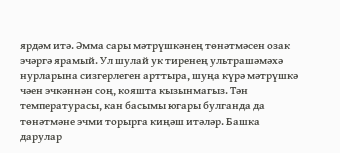ярдәм итә. Әмма сары мәтрүшкәнең төнәтмәсен озак эчәргә ярамый. Ул шулай ук тиренең ультрашәмәхә нурларына сизгерлеген арттыра, шуңа күрә мәтрүшкә чәен эчкәннән соң, кояшта кызынмагыз. Тән температурасы, кан басымы югары булганда да төнәтмәне эчми торырга киңәш итәләр. Башка дарулар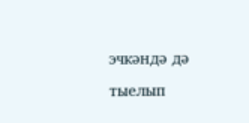эчкәндә дә тыелып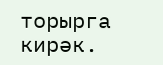торырга кирәк.